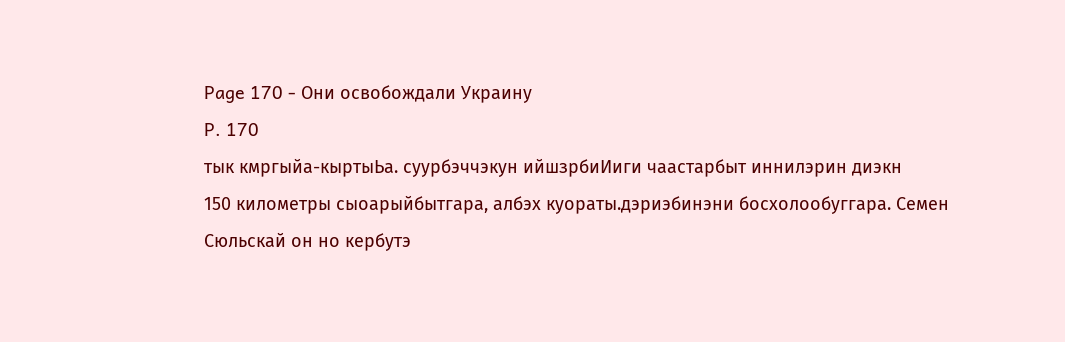Page 170 - Они освобождали Украину
P. 170
тык кмргыйа-кыртыЬа. суурбэччэкун ийшзрбиИиги чаастарбыт иннилэрин диэкн
150 километры сыоарыйбытгара, албэх куораты.дэриэбинэни босхолообуггара. Семен
Сюльскай он но кербутэ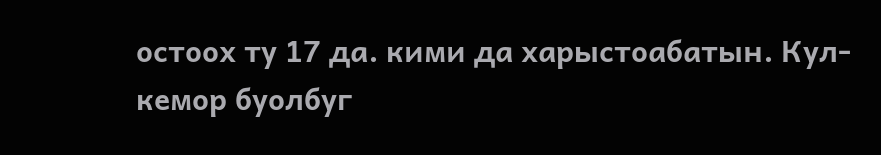остоох ту 17 да. кими да харыстоабатын. Кул-кемор буолбуг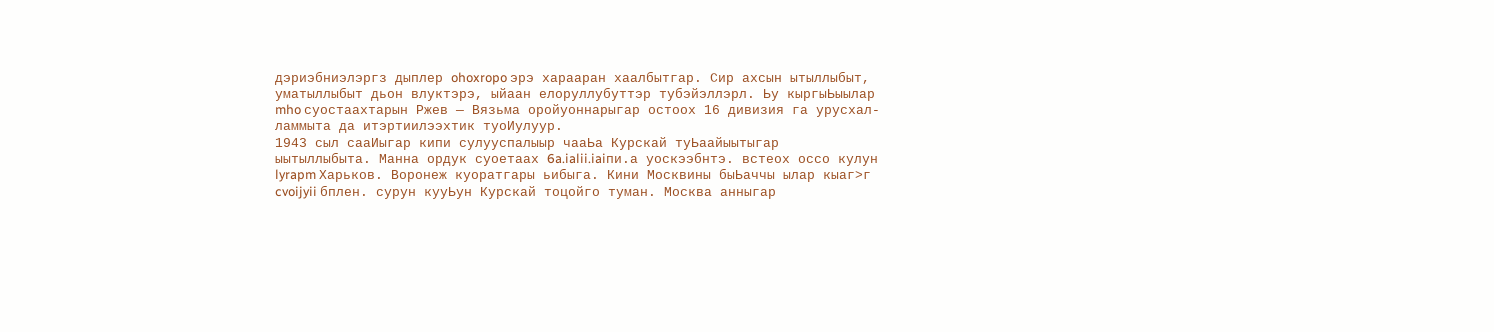дэриэбниэлэргз дыплер ohoxropo эрэ харааран хаалбытгар. Сир ахсын ытыллыбыт,
уматыллыбыт дьон влуктэрэ, ыйаан елоруллубуттэр тубэйэллэрл. Ьу кыргыЬыылар
mho суостаахтарын Ржев — Вязьма оройуоннарыгар остоох 16 дивизия га урусхал-
ламмыта да итэртиилээхтик туоИулуур.
1943 сыл сааИыгар кипи сулууспалыыр чааЬа Курскай туЬаайыытыгар
ыытыллыбыта. Манна ордук суоетаах 6a.ialii.iaiпи.а уоскээбнтэ. встеох оссо кулун
lyrapm Харьков. Воронеж куоратгары ьибыга. Кини Москвины быЬаччы ылар кыаг>г
cvoijyii бплен. сурун кууЬун Курскай тоцойго туман. Москва анныгар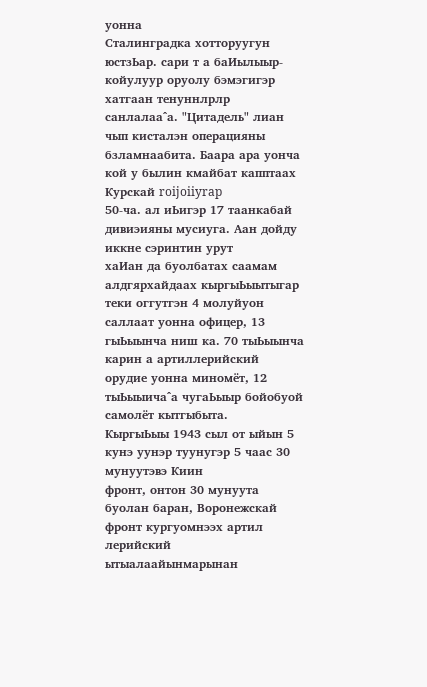уонна
Сталинградка хотторуугун юстзЬар. сари т а баИылыыр-койулуур оруолу бэмэгигэр
хатгаан тенуннлрлр санлалаа^а. "Цитадель" лиан чып кисталэн операцияны
бзламнаабита. Баара ара уонча кой у былин кмайбат капптаах Курскай roijoiiyrap
50-ча. ал иЬигэр 17 таанкабай дивиэияны мусиуга. Аан дойду иккне сэринтин урут
хаИан да буолбатах саамам алдгярхайдаах кыргыЬыытыгар теки оггутгэн 4 молуйуон
саллаат уонна офицер, 13 гыЬыынча ниш ка. 70 тыЬыынча карин а артиллерийский
орудие уонна миномёт, 12 тыЬыыича^а чугаЬыыр бойобуой самолёт кытгыбыта.
КыргыЬыы 1943 сыл от ыйын 5 кунэ уунэр туунугэр 5 чаас 30 мунуутэвэ Киин
фронт, онтон 30 мунуута буолан баран, Воронежскай фронт кургуомнээх артил
лерийский ытыалаайынмарынан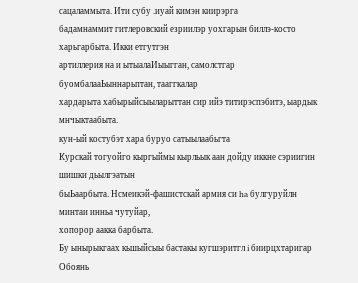сацаламмыта. Ити субу .иуай кимэн киирэрга
бадамнаммит гитлеровский езриилэр уохгарын биллэ-косто харьгарбыта. Икки етгутгэн
артиллерия на и ытыалаИыыгган, самолстгар буомбалааЬыннарьптан, тааггкалар
хардарыта хабырыйсыыларыттан сир ийэ титирэспэбитэ, ыардык мнчыктаабыта.
кун-ый костубэт хара буруо сатыылаабьгта
Курскай тогуойго кыргыймы кырльык аан дойду иккне сэриигин шишки дьылгэатын
быЬаарбыта. Нсмеикэй-фашистскай армия си ha булгуруйлн минтаи инньа чутуйар,
хопорор аакка барбыта.
Бу ынырыкгаах кьшыйсыы бастакы кугшэритгл i биирцхтаригар Обоянь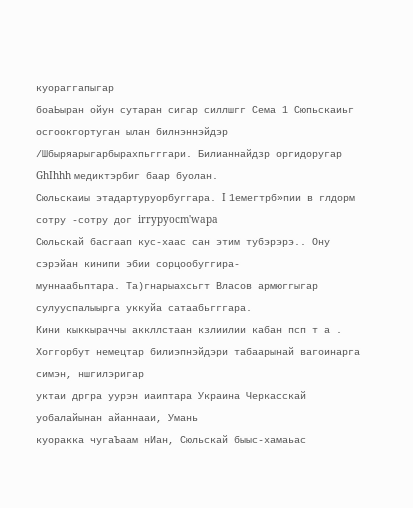куораггапыгар
боаЬыран ойун сутаран сигар силлшгг Сема 1 Сюпьскаиьг осгоокгортуган ылан билнэннэйдэр
/Шбыряарыгарбырахпьгггари. Билианнайдзр оргидоругар GhIhhh медиктэрбиг баар буолан.
Сюльскаиы этадартуруорбуггара. I 1емегтрб»пии в глдорм сотру -сотру дог irrypyocm'wapa
Сюльскай басгаап кус-хаас сан этим тубэрэрэ.. Ону сэрэйан кинипи эбии сорцообуггира-
муннаабьптара. Та)гнарыахсьгт Власов армюггыгар сулууспалыырга уккуйа сатаабьгггара.
Кини кыккыраччы аккллстаан кзлиилии кабан псп т а .
Хоггорбут немецтар билиэпнэйдэри табаарынай вагоинарга симэн, ншгилэригар
уктаи дргра уурэн иаиптара Украина Черкасскай уобалайынан айаннааи, Умань
куоракка чугаЪаам нИан, Сюльскай быыс-хамаьас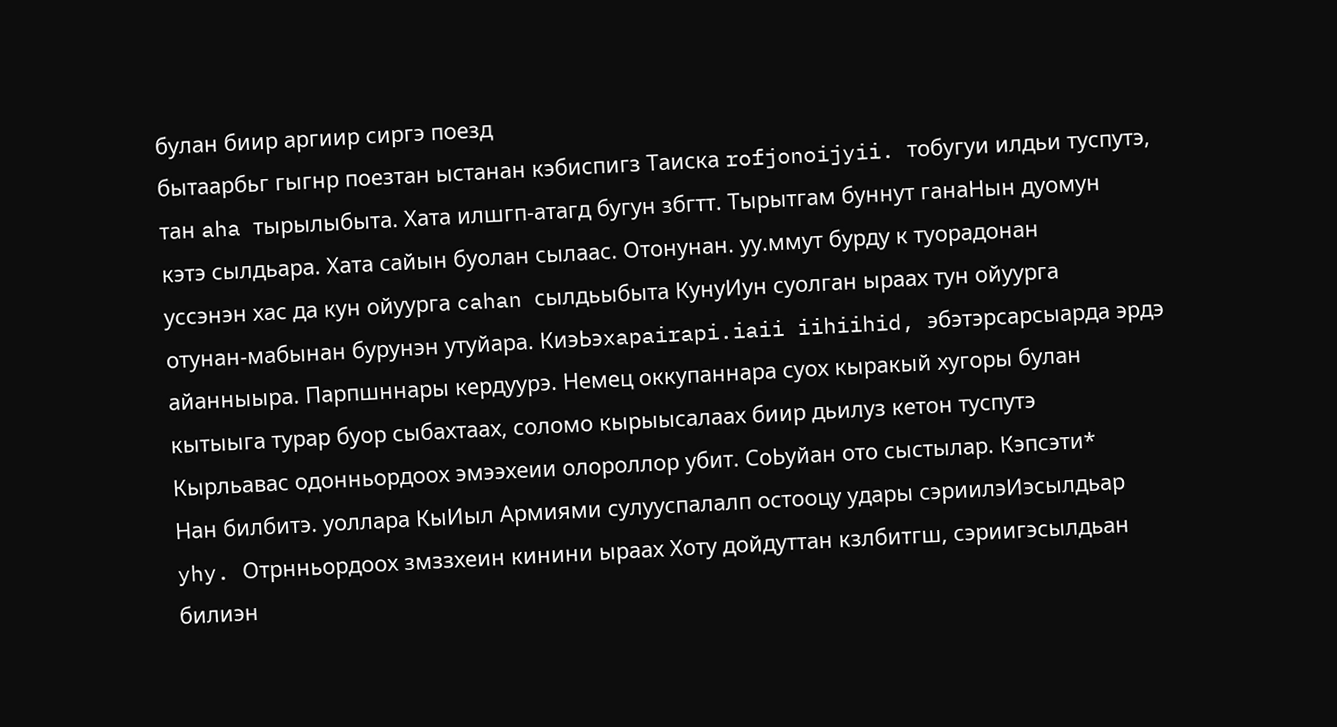булан биир аргиир сиргэ поезд
бытаарбьг гыгнр поезтан ыстанан кэбиспигз Таиска rofjonoijyii. тобугуи илдьи туспутэ,
тан aha тырылыбыта. Хата илшгп-атагд бугун збгтт. Тырытгам буннут ганаНын дуомун
кэтэ сылдьара. Хата сайын буолан сылаас. Отонунан. уу.ммут бурду к туорадонан
уссэнэн хас да кун ойуурга cahan сылдьыбыта КунуИун суолган ыраах тун ойуурга
отунан-мабынан бурунэн утуйара. КиэЬэxapairapi.iaii iihiihid, эбэтэрсарсыарда эрдэ
айанныыра. Парпшннары кердуурэ. Немец оккупаннара суох кыракый хугоры булан
кытыыга турар буор сыбахтаах, соломо кырыысалаах биир дьилуз кетон туспутэ
Кырльавас одонньордоох эмээхеии олороллор убит. СоЬуйан ото сыстылар. Кэпсэти*
Нан билбитэ. уоллара КыИыл Армиями сулууспалалп остооцу удары сэриилэИэсылдьар
yhy. Отрнньордоох змззхеин кинини ыраах Хоту дойдуттан кзлбитгш, сэриигэсылдьан
билиэн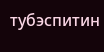тубэспитин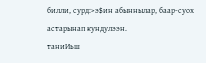билли, сурд:>э$ин абыннылар, баар-суох астарынап кундулээн.
таниИьш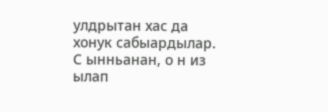улдрытан хас да хонук сабыардылар.
С ынньанан, о н из ылап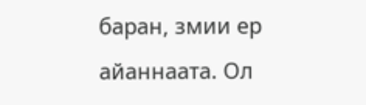баран, змии ер айаннаата. Ол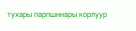тухары парпшннары корлуур